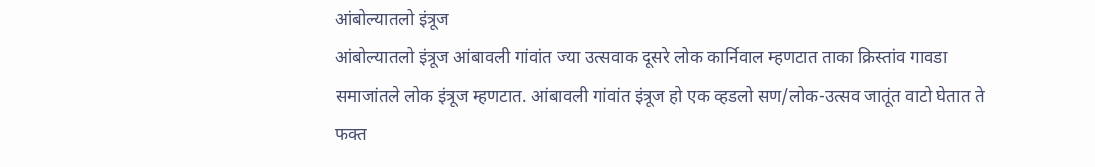आंबोल्यातलो इंत्रूज
आंबोल्यातलो इंत्रूज आंबावली गांवांत ज्या उत्सवाक दूसरे लोक कार्निवाल म्हणटात ताका क्रिस्तांव गावडा समाजांतले लोक इंत्रूज म्हणटात. आंबावली गांवांत इंत्रूज हो एक व्हडलो सण/लोक-उत्सव जातूंत वाटो घेतात ते फक्त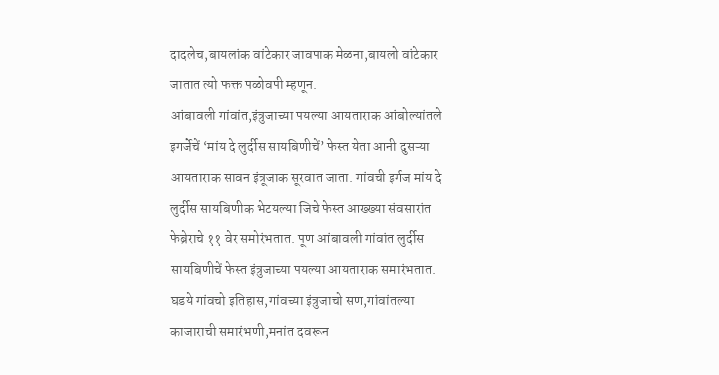दादलेच,बायलांक वांटेकार जावपाक मेळना,बायलो वांटेकार जातात त्यो फक्त पळोवपी म्हणून.
आंबावली गांवांत,इंत्रुजाच्या पयल्या आयताराक आंबोल्यांतले इगर्जेचें ‘मांय दे लुर्दीस सायबिणीचें’ फेस्त येता आनी दुसऱ्या आयताराक सावन इंत्रूजाक सूरवात जाता. गांवची इर्गज मांय दे लुर्दीस सायबिणीक भेटयल्या जिचे फेस्त आख्ख्या संवसारांत फेब्रेराचे ११ वेर समोरंभतात. पूण आंबावली गांवांत लुर्दीस सायबिणीचें फेस्त इंत्रुजाच्या पयल्या आयताराक समारंभतात. घडये गांवचो इतिहास,गांवच्या इंत्रुजाचो सण,गांवांतल्या काजाराची समारंभणी,मनांत दवरून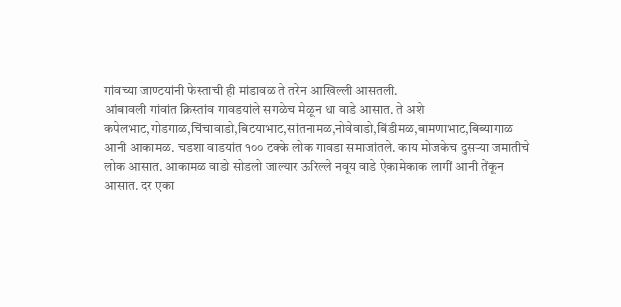गांवच्या जाण्टयांनी फेस्ताची ही मांडावळ ते तरेन आखिल्ली आसतली.
आंबावली गांवांत क्रिस्तांव गावडयांले सगळेच मेळून धा वाडे आसात. ते अशे कपेलभाट,गोडगाळ,चिंचावाडो,बिटयाभाट,सांतनामळ,नोवेवाडो,बिंडीमळ,बामणाभाट,बिब्यागाळ आनी आकामळ. चडशा वाडयांत १०० टक्के लोक गावडा समाजांतले. काय मोजकेच दुसऱ्या जमातीचे लोक आसात. आकामळ वाडो सोडलो जाल्यार ऊरिल्ले नवूय वाडे ऐकामेकाक लागीं आनी तेंकून आसात. दर एका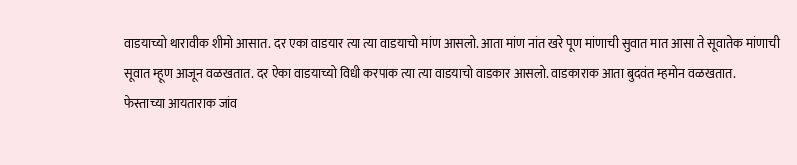वाडयाच्यो थारावीक शीमो आसात. दर एका वाडयार त्या त्या वाडयाचो मांण आसलो. आता मांण नांत खरे पूण मांणाची सुवात मात आसा ते सूवातेक मांणाची सूवात म्हूण आजून वळखतात. दर ऐका वाडयाच्यो विधी करपाक त्या त्या वाडयाचो वाडकार आसलो. वाडकाराक आता बुदवंत म्हमोन वळखतात.
फेस्ताच्या आयताराक जांव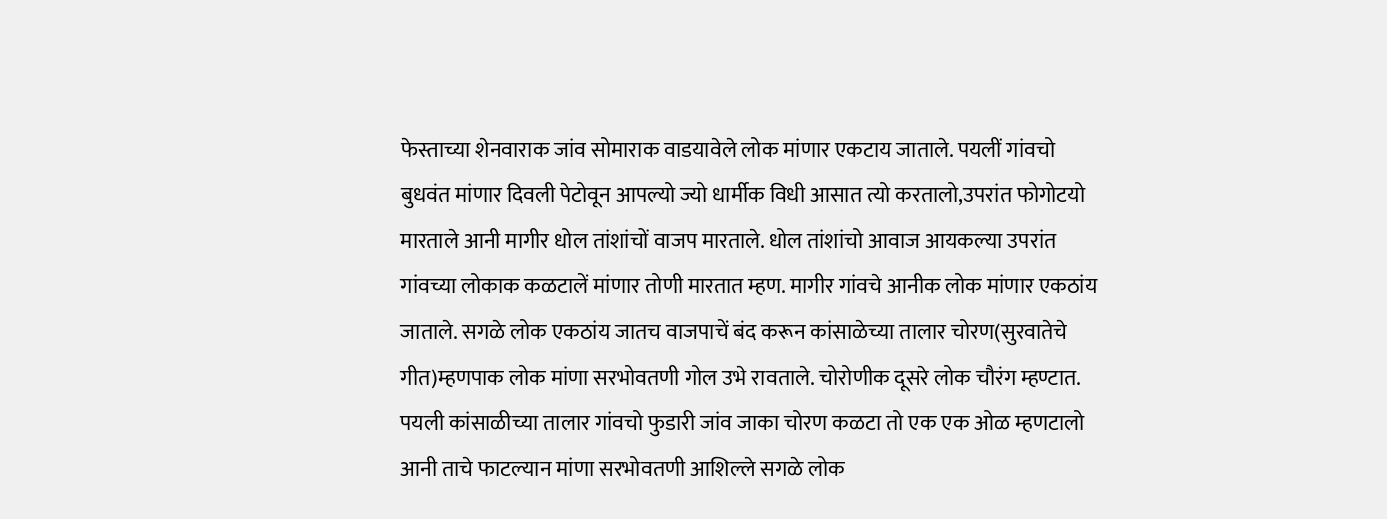फेस्ताच्या शेनवाराक जांव सोमाराक वाडयावेले लोक मांणार एकटाय जाताले. पयलीं गांवचो बुधवंत मांणार दिवली पेटोवून आपल्यो ज्यो धार्मीक विधी आसात त्यो करतालो,उपरांत फोगोटयो मारताले आनी मागीर धोल तांशांचों वाजप मारताले. धोल तांशांचो आवाज आयकल्या उपरांत गांवच्या लोकाक कळटालें मांणार तोणी मारतात म्हण. मागीर गांवचे आनीक लोक मांणार एकठांय जाताले. सगळे लोक एकठांय जातच वाजपाचें बंद करून कांसाळेच्या तालार चोरण(सुरवातेचे गीत)म्हणपाक लोक मांणा सरभोवतणी गोल उभे रावताले. चोरोणीक दूसरे लोक चौरंग म्हण्टात. पयली कांसाळीच्या तालार गांवचो फुडारी जांव जाका चोरण कळटा तो एक एक ओळ म्हणटालो आनी ताचे फाटल्यान मांणा सरभोवतणी आशिल्ले सगळे लोक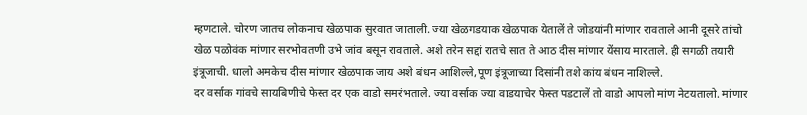म्हणटाले. चोरण जातच लोकनाच खेळपाक सुरवात जाताली. ज्या खेळगडयाक खेळपाक येतालें ते जोडयांनी मांणार रावताले आनी दूसरे तांचो खेळ पळोवंक मांणार सरभोवतणी उभे जांव बसून रावताले. अशे तरेन सद्दां रातचे सात ते आठ दीस मांणार येंसाय मारताले. ही सगळी तयारी इंत्रूजाची. धालो अमकेच दीस मांणार खेळपाक जाय अशे बंधन आशिल्ले,पूण इंत्रूजाच्या दिसांनी तशे कांय बंधन नाशिल्ले.
दर वर्साक गांवचे सायबिणीचे फेस्त दर एक वाडो समरंभताले. ज्या वर्साक ज्या वाडयाचेर फेस्त पडटालें तो वाडो आपलो मांण नेटयतालो. मांणार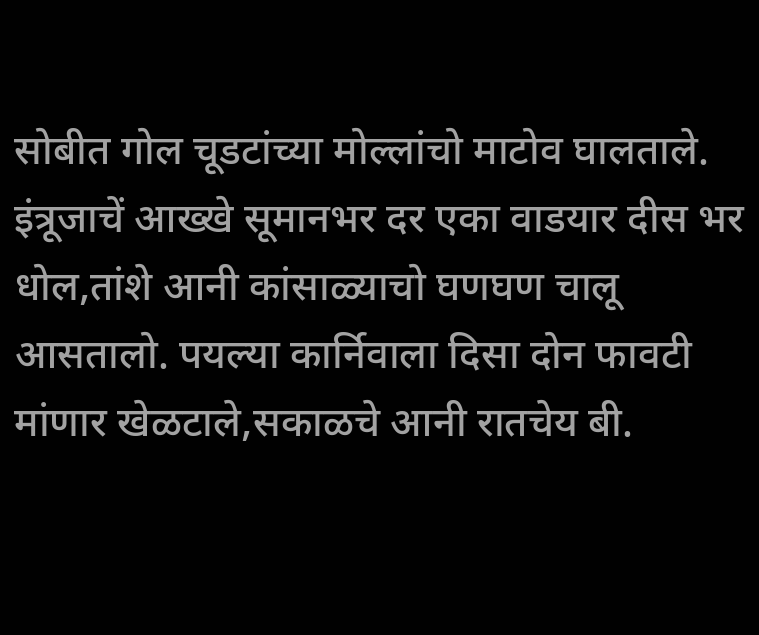सोबीत गोल चूडटांच्या मोल्लांचो माटोव घालताले. इंत्रूजाचें आख्खे सूमानभर दर एका वाडयार दीस भर धोल,तांशे आनी कांसाळ्याचो घणघण चालू आसतालो. पयल्या कार्निवाला दिसा दोन फावटी मांणार खेळटाले,सकाळचे आनी रातचेय बी.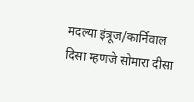मदल्या इंत्रूज/कार्निवाल दिसा म्हणजे सोमारा दीसा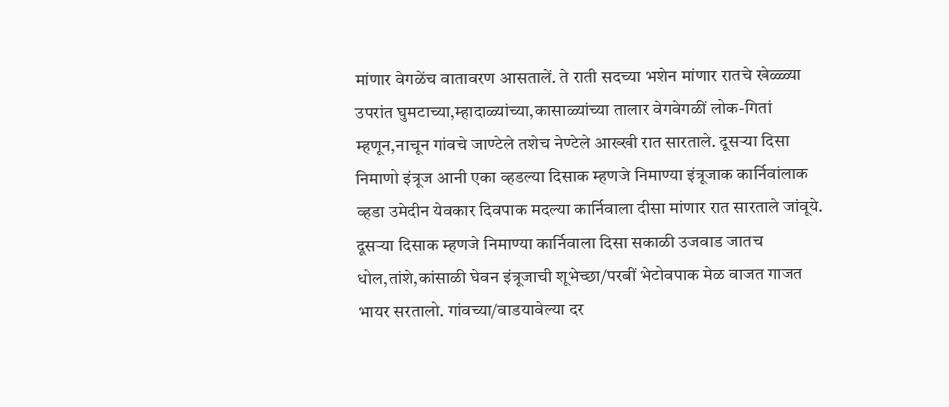मांणार वेगळेंच वातावरण आसतालें. ते राती सदच्या भशेन मांणार रातचे खेळ्ळ्या उपरांत घुमटाच्या,म्हादाळ्यांच्या,कासाळ्यांच्या तालार वेगवेगळीं लोक-गितां म्हणून,नाचून गांवचे जाण्टेले तशेच नेण्टेले आख्खी रात सारताले. दूसऱ्या दिसा निमाणो इंत्रूज आनी एका व्हडल्या दिसाक म्हणजे निमाण्या इंत्रूजाक कार्निवांलाक व्हडा उमेदीन येवकार दिवपाक मदल्या कार्निवाला दीसा मांणार रात सारताले जांवूये. दूसऱ्या दिसाक म्हणजे निमाण्या कार्निवाला दिसा सकाळी उजवाड जातच धोल,तांशे,कांसाळी घेवन इंत्रूजाची शूभेच्छा/परबीं भेटोवपाक मेळ वाजत गाजत भायर सरतालो. गांवच्या/वाडयावेल्या दर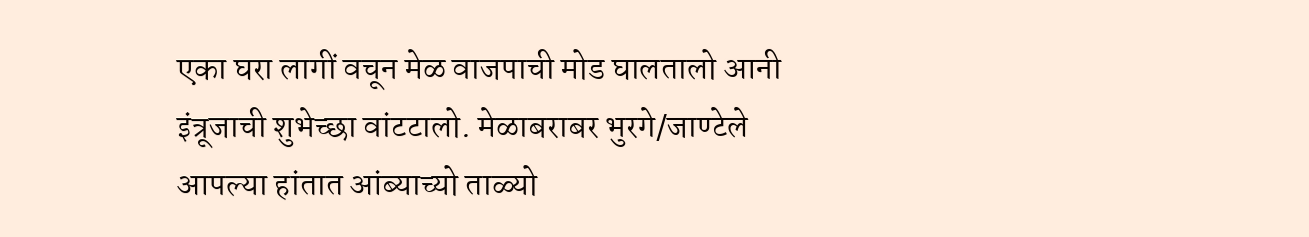एका घरा लागीं वचून मेळ वाजपाची मोड घालतालो आनी इंत्रूजाची शुभेच्छा वांटटालो. मेळाबराबर भुरगे/जाण्टेले आपल्या हांतात आंब्याच्यो ताळ्यो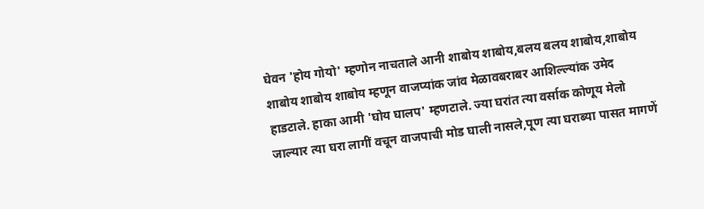घेवन 'होय गोयो' म्हणोन नाचताले आनी शाबोय शाबोय,बलय बलय शाबोय,शाबोय शाबोय शाबोय शाबोय म्हणून वाजप्यांक जांव मेळावबराबर आशिल्ल्यांक उमेद हाडटाले. हाका आमी 'घोय घालप' म्हणटाले. ज्या घरांत त्या वर्साक कोणूय मेलो जाल्यार त्या घरा लागीं वचून वाजपाची मोड घाली नासले,पूण त्या घराब्या पासत मागणें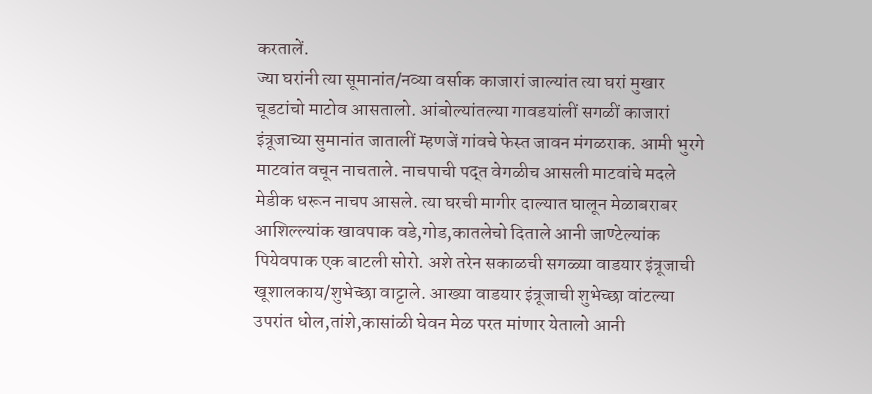करतालें.
ज्या घरांनी त्या सूमानांत/नव्या वर्साक काजारां जाल्यांत त्या घरां मुखार चूडटांचो माटोव आसतालो. आंबोल्यांतल्या गावडयांलीं सगळीं काजारां इंत्रूजाच्या सुमानांत जातालीं म्हणजें गांवचे फेस्त जावन मंगळराक. आमी भुरगे माटवांत वचून नाचताले. नाचपाची पद्त वेगळीच आसली माटवांचे मदले मेडीक धरून नाचप आसले. त्या घरची मागीर दाल्यात घालून मेळाबराबर आशिल्ल्यांक खावपाक वडे,गोड,कातलेचो दिताले आनी जाण्टेल्यांक पियेवपाक एक बाटली सोरो. अशे तरेन सकाळची सगळ्या वाडयार इंत्रूजाची खूशालकाय/शुभेच्छा वाट्टाले. आख्या वाडयार इंत्रूजाची शुभेच्छा वांटल्या उपरांत धोल,तांशे,कासांळी घेवन मेळ परत मांणार येतालो आनी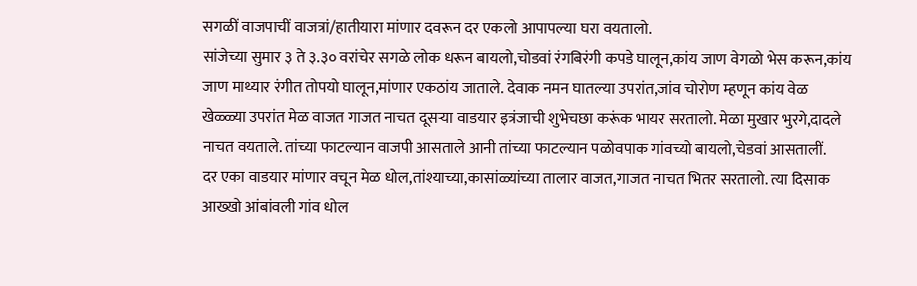सगळीं वाजपाचीं वाजत्रां/हातीयारा मांणार दवरून दर एकलो आपापल्या घरा वयतालो.
सांजेच्या सुमार ३ ते ३.३० वरांचेर सगळे लोक धरून बायलो,चोडवां रंगबिरंगी कपडे घालून,कांय जाण वेगळो भेस करून,कांय जाण माथ्यार रंगीत तोपयो घालून,मांणार एकठांय जाताले. देवाक नमन घातल्या उपरांत,जांव चोरोण म्हणून कांय वेळ खेळ्ळ्या उपरांत मेळ वाजत गाजत नाचत दूसऱ्या वाडयार इत्रंजाची शुभेचछा करूंक भायर सरतालो. मेळा मुखार भुरगे,दादले नाचत वयताले. तांच्या फाटल्यान वाजपी आसताले आनी तांच्या फाटल्यान पळोवपाक गांवच्यो बायलो,चेडवां आसतालीं.
दर एका वाडयार मांणार वचून मेळ धोल,तांश्याच्या,कासांळ्यांच्या तालार वाजत,गाजत नाचत भितर सरतालो. त्या दिसाक आख्खो आंबांवली गांव धोल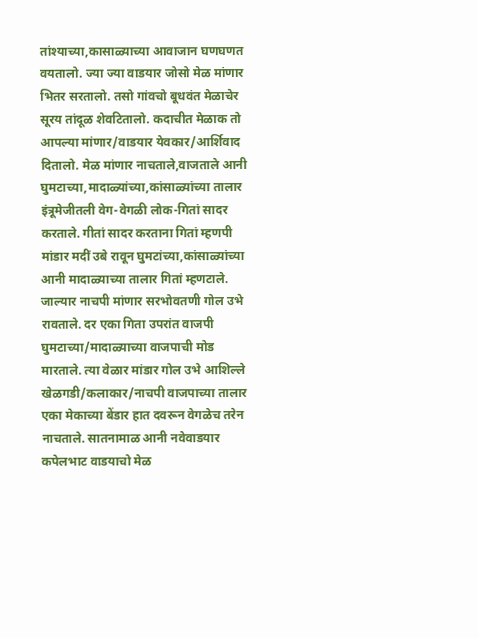तांश्याच्या,कासाळ्याच्या आवाजान घणघणत वयतालो. ज्या ज्या वाडयार जोसो मेळ मांणार भितर सरतालो. तसो गांवचो बूधवंत मेळाचेर सूरय तांदूळ शेवटितालो. कदाचीत मेळाक तो आपल्या मांणार/वाडयार येवकार/आर्शिवाद दितालो. मेळ मांणार नाचताले,वाजताले आनी घुमटाच्या,मादाळ्यांच्या,कांसाळ्यांच्या तालार इंत्रूमेजीतली वेग-वेगळी लोक-गितां सादर करताले. गीतां सादर करताना गितां म्हणपी मांडार मदीं उबे रावून घुमटांच्या,कांसाळ्यांच्या आनी मादाळ्याच्या तालार गितां म्हणटाले. जाल्यार नाचपी मांणार सरभोवतणी गोल उभे रावताले. दर एका गिता उपरांत वाजपी घुमटाच्या/मादाळ्याच्या वाजपाची मोड मारताले. त्या वेळार मांडार गोल उभे आशिल्ले खेळगडी/कलाकार/नाचपी वाजपाच्या तालार एका मेकाच्या बेंडार हात दवरून वेगळेच तरेन नाचताले. सातनामाळ आनी नवेवाडयार कपेलभाट वाडयाचो मेळ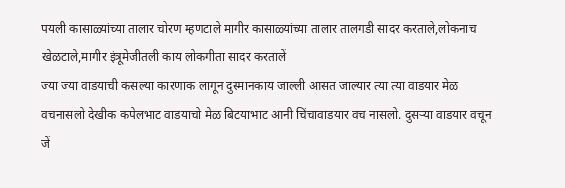पयली कासाळ्यांच्या तालार चोरण म्हणटाले मागीर कासाळ्यांच्या तालार तालगडी सादर करताले,लोकनाच खेळटाले,मागीर इंत्रूमेजीतली काय लोकगीता सादर करतालें
ज्या ज्या वाडयाची कसल्या कारणाक लागून दुस्मानकाय जाल्ली आसत जाल्यार त्या त्या वाडयार मेळ वचनासलो देखीक कपेलभाट वाडयाचो मेळ बिटयाभाट आनी चिंचावाडयार वच नासलो. दुसऱ्या वाडयार वचून जें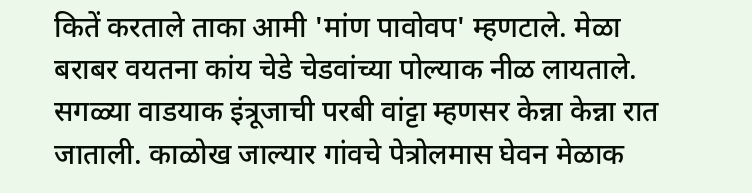कितें करताले ताका आमी 'मांण पावोवप' म्हणटाले. मेळा बराबर वयतना कांय चेडे चेडवांच्या पोल्याक नीळ लायताले. सगळ्या वाडयाक इंत्रूजाची परबी वांट्टा म्हणसर केन्ना केन्ना रात जाताली. काळोख जाल्यार गांवचे पेत्रोलमास घेवन मेळाक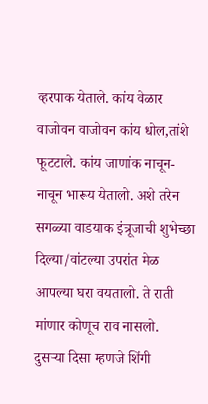व्हरपाक येताले. कांय वेळार वाजोवन वाजोवन कांय धोल,तांशे फूटटाले. कांय जाणांक नाचून-नाचून भारूय येतालो. अशे तरेन सगळ्या वाडयाक इंत्रूजाची शुभेच्छा दिल्या/वांटल्या उपरांत मेळ आपल्या घरा वयतालो. ते राती मांणार कोणूच राव नासलो.
दुसऱ्या दिसा म्हणजे शिंगी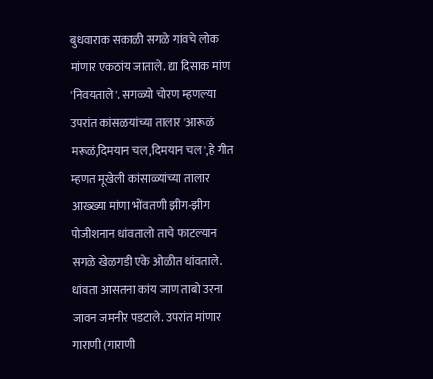बुधवाराक सकाळी सगळे गांवचे लोक मांणार एकठांय जाताले. द्या दिसाक मांण 'निवयताले'. सगळ्यो चोरण म्हणल्या उपरांत कांसळयांच्या तालार 'आरूळं मरूळं,दिमयान चल,दिमयान चल',हे गीत म्हणत मूखेली कांसाळ्यांच्या तालार आख्ख्या मांणा भोंवतणी झीग-झीग पोजीशनान धांवतालो ताचे फाटल्यान सगळे खेळगडी एके ओळीत धांवताले. धांवता आसतना कांय जाण ताबो उरना जावन जमनीर पडटाले. उपरांत मांणार गाराणी (गाराणी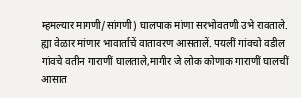म्हमल्यार मागणी/सांगणी) घालपाक मांणा सरभोवतणी उभे रावताले. ह्या वेळार मांणार भावार्ताचें वातावरण आसतालें. पयलीं गांवचो वडील गांवचे वतीन गाराणीं घालताले,मागीर जे लोक कोणाक गाराणीं घालचीं आसात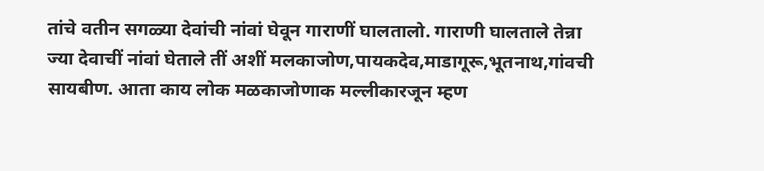तांचे वतीन सगळ्या देवांची नांवां घेवून गाराणीं घालतालो. गाराणी घालताले तेन्ना ज्या देवाचीं नांवां घेताले तीं अशीं मलकाजोण,पायकदेव,माडागूरू,भूतनाथ,गांवची सायबीण. आता काय लोक मळकाजोणाक मल्लीकारजून म्हण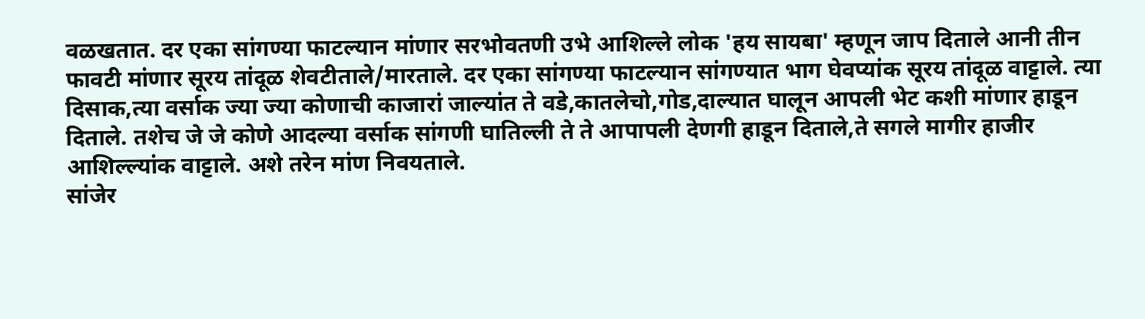वळखतात. दर एका सांगण्या फाटल्यान मांणार सरभोवतणी उभे आशिल्ले लोक 'हय सायबा' म्हणून जाप दिताले आनी तीन फावटी मांणार सूरय तांदूळ शेवटीताले/मारताले. दर एका सांगण्या फाटल्यान सांगण्यात भाग घेवप्यांक सूरय तांदूळ वाट्टाले. त्या दिसाक,त्या वर्साक ज्या ज्या कोणाची काजारां जाल्यांत ते वडे,कातलेचो,गोड,दाल्यात घालून आपली भेट कशी मांणार हाडून दिताले. तशेच जे जे कोणे आदल्या वर्साक सांगणी घातिल्ली ते ते आपापली देणगी हाडून दिताले,ते सगले मागीर हाजीर आशिल्ल्यांक वाट्टाले. अशे तरेन मांण निवयताले.
सांजेर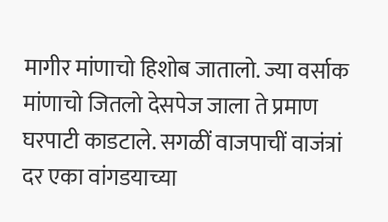मागीर मांणाचो हिशोब जातालो. ज्या वर्साक मांणाचो जितलो देसपेज जाला ते प्रमाण घरपाटी काडटाले. सगळीं वाजपाचीं वाजंत्रां दर एका वांगडयाच्या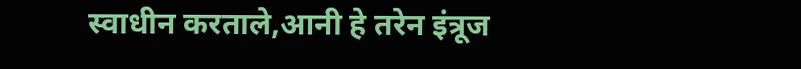स्वाधीन करताले,आनी हे तरेन इंत्रूज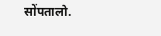सोंपतालो.